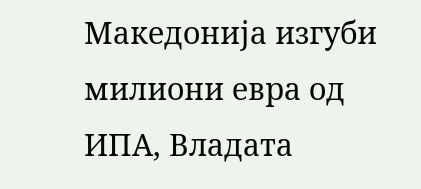Македонија изгуби милиони евра од ИПА, Владата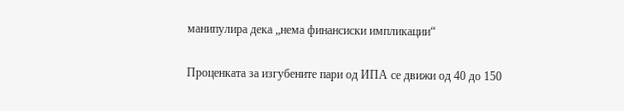манипулира дека „нема финансиски импликации“

Проценката за изгубените пари од ИПА се движи од 40 до 150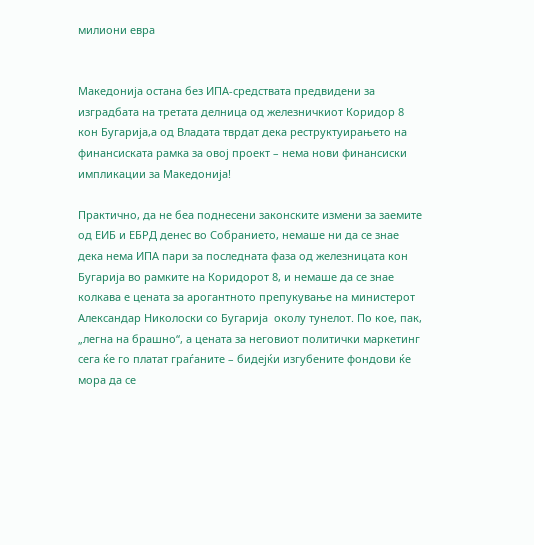милиони евра


Македонија остана без ИПА-средствата предвидени за изградбата на третата делница од железничкиот Коридор 8 кон Бугарија,а од Владата тврдат дека реструктуирањето на финансиската рамка за овој проект – нема нови финансиски импликации за Македонија!

Практично, да не беа поднесени законските измени за заемите од ЕИБ и ЕБРД денес во Собранието, немаше ни да се знае дека нема ИПА пари за последната фаза од железницата кон Бугарија во рамките на Коридорот 8, и немаше да се знае колкава е цената за арогантното препукување на министерот Александар Николоски со Бугарија  околу тунелот. По кое, пак, „легна на брашно“, а цената за неговиот политички маркетинг сега ќе го платат граѓаните – бидејќи изгубените фондови ќе мора да се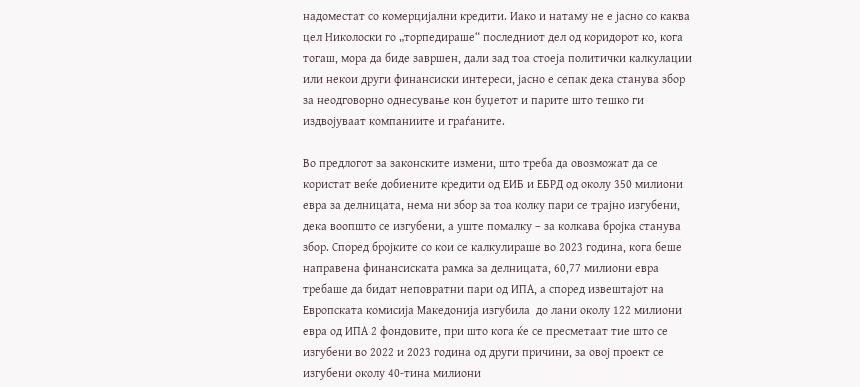надоместат со комерцијални кредити. Иако и натаму не е јасно со каква цел Николоски го „торпедираше“ последниот дел од коридорот ко, кога тогаш, мора да биде завршен, дали зад тоа стоеја политички калкулации или некои други финансиски интереси, јасно е сепак дека станува збор за неодговорно однесување кон буџетот и парите што тешко ги издвојуваат компаниите и граѓаните.

Во предлогот за законските измени, што треба да овозможат да се користат веќе добиените кредити од ЕИБ и ЕБРД од околу 350 милиони евра за делницата, нема ни збор за тоа колку пари се трајно изгубени, дека воопшто се изгубени, а уште помалку – за колкава бројка станува збор. Според бројките со кои се калкулираше во 2023 година, кога беше направена финансиската рамка за делницата, 60,77 милиони евра требаше да бидат неповратни пари од ИПА, а според извештајот на Европската комисија Македонија изгубила  до лани околу 122 милиони евра од ИПА 2 фондовите, при што кога ќе се пресметаат тие што се изгубени во 2022 и 2023 година од други причини, за овој проект се изгубени околу 40-тина милиони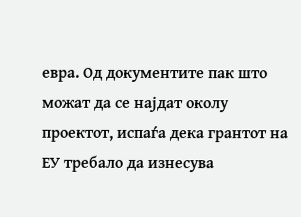евра. Од документите пак што можат да се најдат околу проектот, испаѓа дека грантот на ЕУ требало да изнесува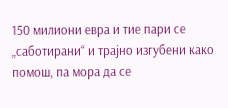150 милиони евра и тие пари се „саботирани“ и трајно изгубени како помош, па мора да се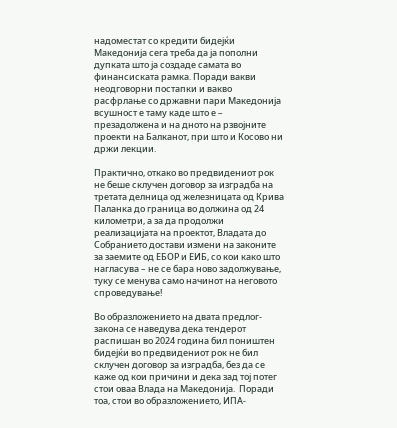надоместат со кредити бидејќи Македонија сега треба да ја пополни дупката што ја создаде самата во финансиската рамка. Поради вакви неодговорни постапки и вакво расфрлање со државни пари Македонија всушност е таму каде што е – презадолжена и на дното на рзвојните проекти на Балканот, при што и Косово ни држи лекции.

Практично, откако во предвидениот рок не беше склучен договор за изградба на третата делница од железницата од Крива Паланка до граница во должина од 24 километри, а за да продолжи реализацијата на проектот, Владата до Собранието достави измени на законите за заемите од ЕБОР и ЕИБ, со кои како што нагласува – не се бара ново задолжување, туку се менува само начинот на неговото спроведување!

Во образложението на двата предлог-закона се наведува дека тендерот распишан во 2024 година бил поништен бидејќи во предвидениот рок не бил склучен договор за изградба, без да се каже од кои причини и дека зад тој потег стои оваа Влада на Македонија.  Поради тоа, стои во образложението, ИПА-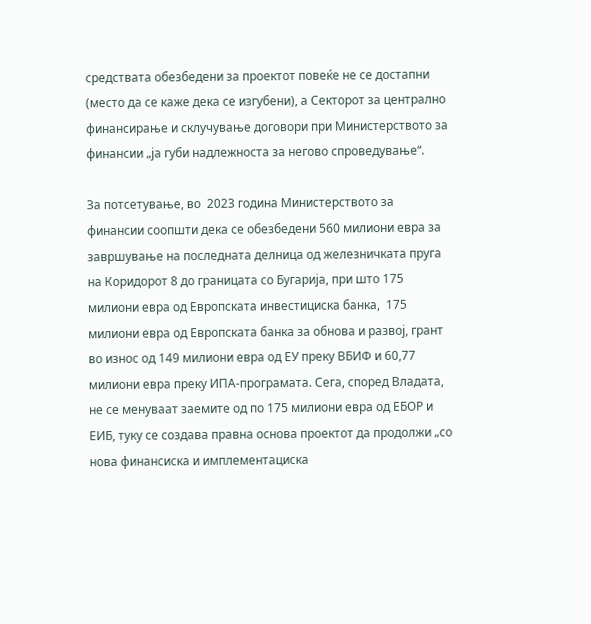средствата обезбедени за проектот повеќе не се достапни (место да се каже дека се изгубени), а Секторот за централно финансирање и склучување договори при Министерството за финансии „ја губи надлежноста за негово спроведување“.

За потсетување, во  2023 година Министерството за финансии соопшти дека се обезбедени 560 милиони евра за завршување на последната делница од железничката пруга на Коридорот 8 до границата со Бугарија, при што 175 милиони евра од Европската инвестициска банка,  175 милиони евра од Европската банка за обнова и развој, грант во износ од 149 милиони евра од ЕУ преку ВБИФ и 60,77 милиони евра преку ИПА-програмата. Сега, според Владата, не се менуваат заемите од по 175 милиони евра од ЕБОР и ЕИБ, туку се создава правна основа проектот да продолжи „со нова финансиска и имплементациска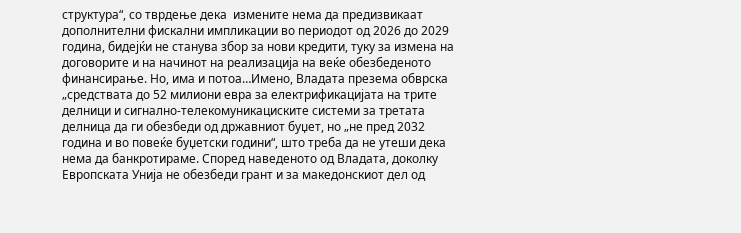структура“, со тврдење дека  измените нема да предизвикаат дополнителни фискални импликации во периодот од 2026 до 2029 година, бидејќи не станува збор за нови кредити, туку за измена на договорите и на начинот на реализација на веќе обезбеденото финансирање. Но, има и потоа…Имено, Владата презема обврска „средствата до 52 милиони евра за електрификацијата на трите делници и сигнално-телекомуникациските системи за третата делница да ги обезбеди од државниот буџет, но „не пред 2032 година и во повеќе буџетски години“, што треба да не утеши дека нема да банкротираме. Според наведеното од Владата, доколку Европската Унија не обезбеди грант и за македонскиот дел од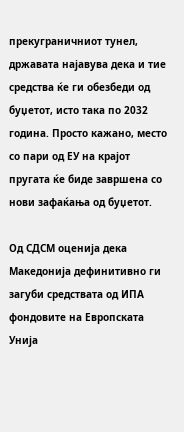прекуграничниот тунел, државата најавува дека и тие средства ќе ги обезбеди од буџетот, исто така по 2032 година. Просто кажано, место со пари од ЕУ на крајот пругата ќе биде завршена со нови зафаќања од буџетот.

Од СДСМ оценија дека Македонија дефинитивно ги загуби средствата од ИПА фондовите на Европската Унија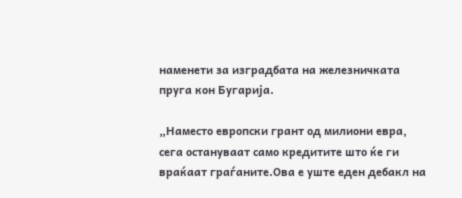наменети за изградбата на железничката пруга кон Бугарија.

„Наместо европски грант од милиони евра, сега остануваат само кредитите што ќе ги враќаат граѓаните.Ова е уште еден дебакл на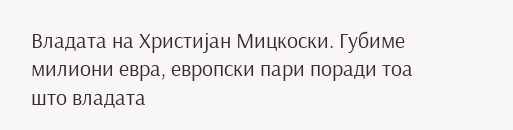Владата на Христијан Мицкоски. Губиме милиони евра, европски пари поради тоа што владата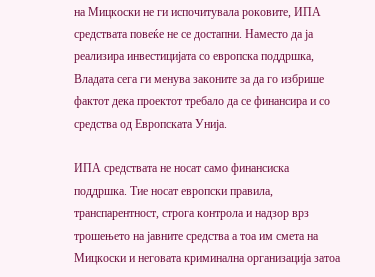на Мицкоски не ги испочитувала роковите, ИПА средствата повеќе не се достапни. Наместо да ја реализира инвестицијата со европска поддршка, Владата сега ги менува законите за да го избрише фактот дека проектот требало да се финансира и со средства од Европската Унија.

ИПА средствата не носат само финансиска поддршка. Тие носат европски правила, транспарентност, строга контрола и надзор врз трошењето на јавните средства а тоа им смета на Мицкоски и неговата криминална организација затоа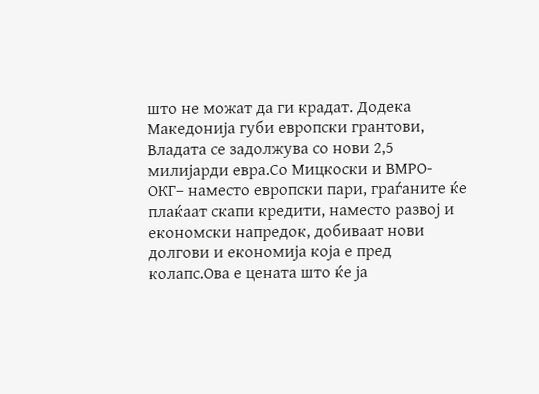што не можат да ги крадат. Додека Македонија губи европски грантови, Владата се задолжува со нови 2,5 милијарди евра.Со Мицкоски и ВМРО-ОКГ– наместо европски пари, граѓаните ќе плаќаат скапи кредити, наместо развој и економски напредок, добиваат нови долгови и економија која е пред колапс.Ова е цената што ќе ја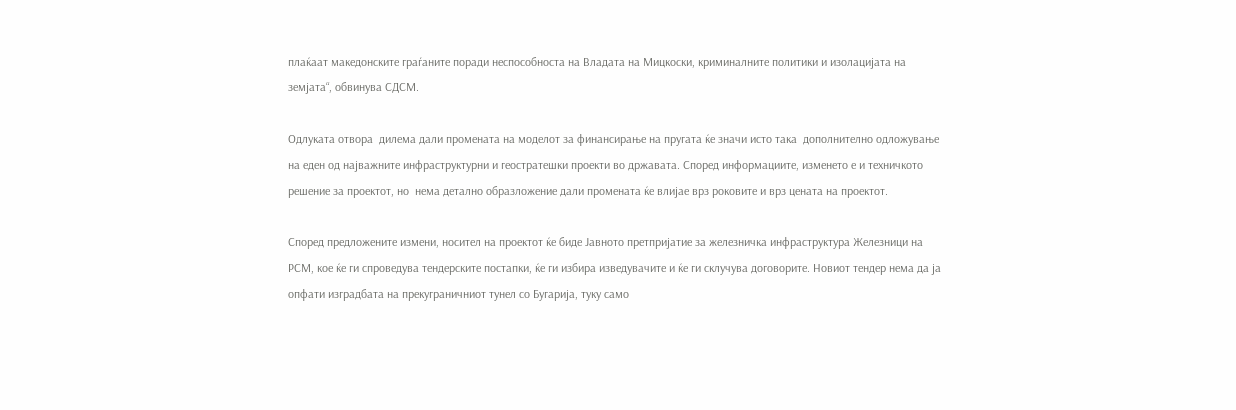плаќаат македонските граѓаните поради неспособноста на Владата на Мицкоски, криминалните политики и изолацијата на земјата“, обвинува СДСМ.

Одлуката отвора  дилема дали промената на моделот за финансирање на пругата ќе значи исто така  дополнително одложување на еден од најважните инфраструктурни и геостратешки проекти во државата. Според информациите, изменето е и техничкото решение за проектот, но  нема детално образложение дали промената ќе влијае врз роковите и врз цената на проектот.

Според предложените измени, носител на проектот ќе биде Јавното претпријатие за железничка инфраструктура Железници на РСМ, кое ќе ги спроведува тендерските постапки, ќе ги избира изведувачите и ќе ги склучува договорите. Новиот тендер нема да ја опфати изградбата на прекуграничниот тунел со Бугарија, туку само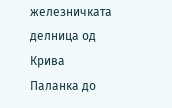железничката делница од Крива Паланка до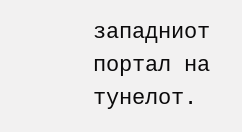западниот портал на тунелот.